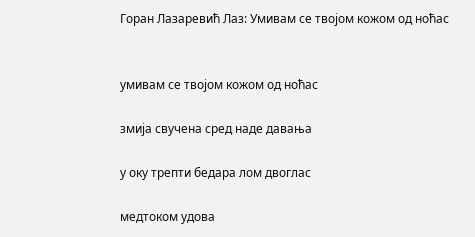Горан Лазаревић Лаз: Умивам се твојом кожом од ноћас


умивам се твојом кожом од ноћас

змија свучена сред наде давања

у оку трепти бедара лом двоглас

медтоком удова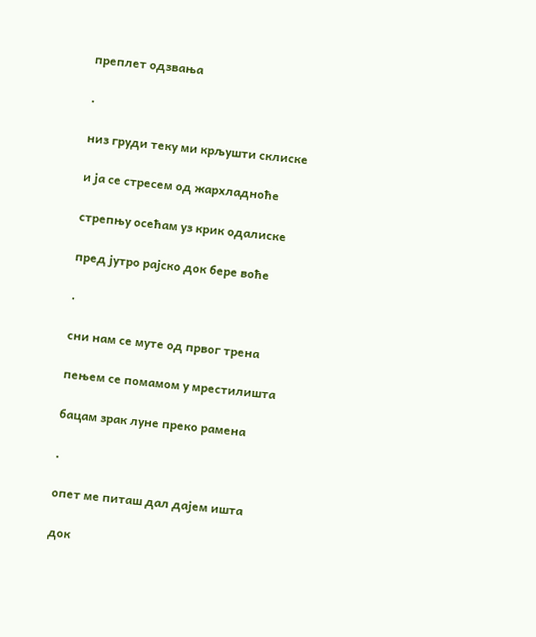преплет одзвања

.

низ груди теку ми крљушти склиске

и ја се стресем од жархладноће

стрепњу осећам уз крик одалиске

пред јутро рајско док бере воће

.

сни нам се муте од првог трена

пењем се помамом у мрестилишта

бацам зрак луне преко рамена

.

опет ме питаш дал дајем ишта

док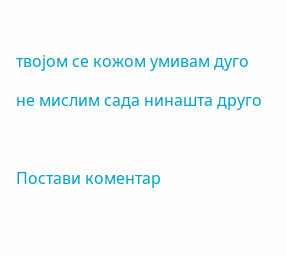твојом се кожом умивам дуго

не мислим сада нинашта друго



Постави коментар